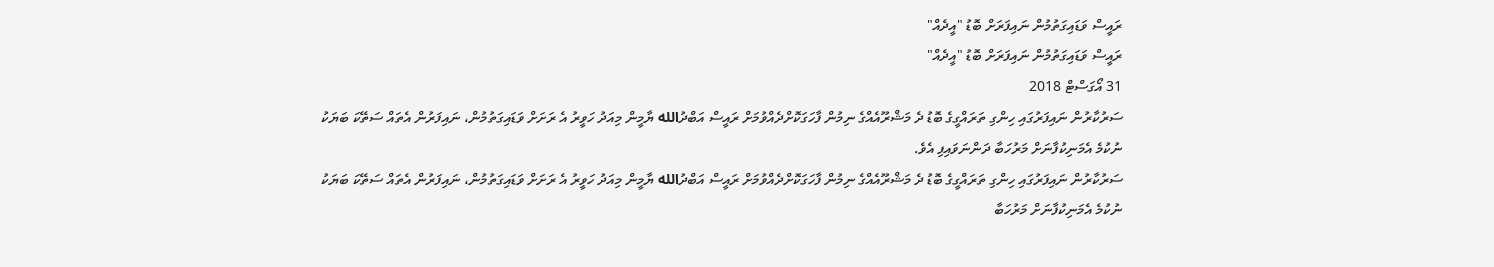ރައީސް ވަޑައިގަތުމުން ނައިފަރަށް ބޮޑު "އީދެއް"
ރައީސް ވަޑައިގަތުމުން ނައިފަރަށް ބޮޑު "އީދެއް"
31 އޯގަސްޓް 2018
ސަރުކާރުން ނައިފަރުގައި ހިންގި ތަރައްގީގެ ބޮޑު ދެ މަޝްރޫއެއްގެ ނިމުން ފާހަގަކޮށްދެއްވުމަށް ރައީސް އަބްދުالله ޔާމީން މިއަދު ހަވީރު އެ ރަށަށް ވަޑައިގަތުމުން، ނައިފަރުން އެތައް ސަތޭކަ ބަޔަކު ނުކުމެ އެމަނިކުފާނަށް މަރުހަބާ ދަންނަވައިފި އެވެ.
ސަރުކާރުން ނައިފަރުގައި ހިންގި ތަރައްގީގެ ބޮޑު ދެ މަޝްރޫއެއްގެ ނިމުން ފާހަގަކޮށްދެއްވުމަށް ރައީސް އަބްދުالله ޔާމީން މިއަދު ހަވީރު އެ ރަށަށް ވަޑައިގަތުމުން، ނައިފަރުން އެތައް ސަތޭކަ ބަޔަކު ނުކުމެ އެމަނިކުފާނަށް މަރުހަބާ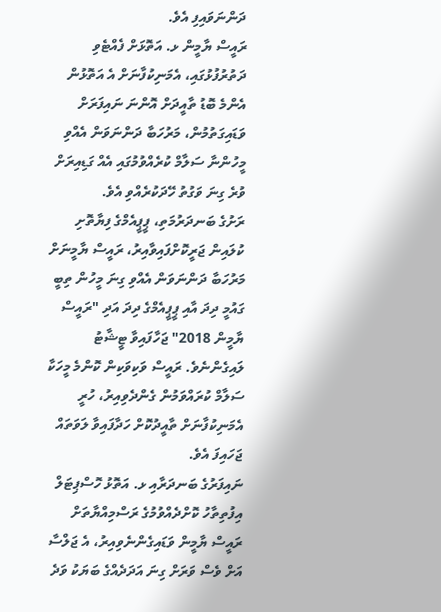ދަންނަވައިފި އެވެ.
ރައީސް ޔާމީން ޅ. އަތޮޅަށް ފެއްޓެވި ދަތުރުފުޅުގައި، އެމަނިކުފާނަށް އެ އަތޮޅުން އެންމެ ބޮޑު ތާއީދަށް އޮންނަ ނައިފަރަށް ވަޑައިގަތުމުން، މަރުހަބާ ދަންނަވަން އެއްވި މީހުންނާ ސަލާމް ކުރެއްވުމުގައި އެއް ގަޑިއިރަށް ވުރެ ގިނަ ވަގުތު ހޭދަކުރެއްވި އެވެ.
ރަށުގެ ބަނދަރުމަތި، ޕީޕީއެމްގެ ފިޔާތޮށި ކުލައިން ޖަރީކޮށްފައިވާއިރު، ރައީސް ޔާމީނަށް މަރުހަބާ ދަންނަވަން އެއްވި ގިނަ މީހުން ތިބީ ގައުމީ ދިދަ އާއި ޕީޕީއެމްގެ ދިދަ އަދި "ރައީސް ޔާމީން 2018" ޖަހާފައިވާ ޓީޝާޓު ލައިގެންނެވެ. ރައީސް ވަކިވަކިން ކޮންމެ މީހަކާ ސަލާމް ކުރައްވަމުން ގެންދެވިއިރު، ހުރީ އެމަނިކުފާނަށް ތާއީދުކޮށް ހަދާފައިވާ ލަވަތައް ޖަހައިފަ އެވެ.
ނައިފަރުގެ ބަނދަރާއި ޅ. އަތޮޅު ހޮސްޕިޓަލް އިފުތިތާހު ކޮށްދެއްވުމުގެ ރަސްމިއްޔާތަށް ރައީސް ޔާމީން ވަޑައިގެންނެވިއިރު، އެ ޖަލްސާ އަށް ވެސް ވަރަށް ގިނަ އަދަދެއްގެ ބަޔަކު ވަދެ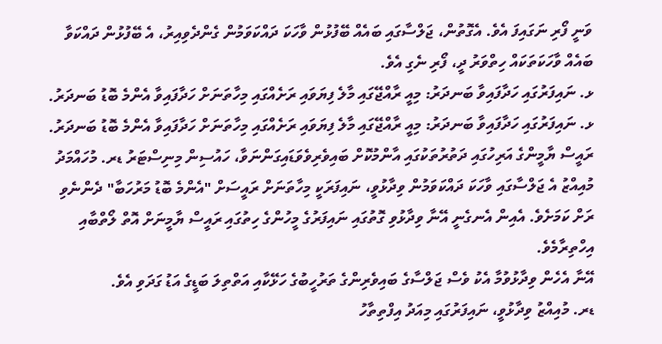ވަނީ ފޯރި ނަގައިފަ އެވެ. އެގޮތުން، ޖަލްސާގައި ބައެއް ބޭފުޅުން ވާހަކަ ދައްކަވަމުން ގެންދެވިއިރު، އެ ބޭފުޅުން ދައްކަވާ ބައެއް ވާހަކަތަކައް ހިތްވަރު ދީ، ފޯރި ނެގި އެވެ.
ޅ. ނައިފަރުގައި ހަދާފައިވާ ބަނދަރު: މިއީ ރާއްޖޭގައި މާލެ ފިޔަވައި ރަށެއްގައި މިހާތަނަށް ހަދާފައިވާ އެންމެ ބޮޑު ބަނދަރު.
ޅ. ނައިފަރުގައި ހަދާފައިވާ ބަނދަރު: މިއީ ރާއްޖޭގައި މާލެ ފިޔަވައި ރަށެއްގައި މިހާތަނަށް ހަދާފައިވާ އެންމެ ބޮޑު ބަނދަރު.
ރައީސް ޔާމީންގެ އަރިހުގައި ދަތުރުތަކުގައި އާންމުކޮށް ބައިވެރިވެވަޑައިގަންނަވާ، ހައުސިން މިނިސްޓަރު ޑރ. މުހައްމަދު މުއިއްޒު އެ ޖަލްސާގައި ވާހަކަ ދައްކަވަމުން ވިދާޅުވީ، ނައިފަރަކީ މިހާތަނަށް ރައީސަށް "އެންމެ ބޮޑު މަރުހަބާ" ދެންނެވި ރަށް ކަމަށެވެ. އެއިން އެނގެނީ އޭނާ ވިދާޅުވި ގޮތުގައި ނައިފަރުގެ މީހުންގެ ހިތުގައި ރައީސް ޔާމީނަށް އޮތް ލޯތްބާއި އިހްތިރާމެވެ.
އޭނާ އެހެން ވިދާޅުވުމާ އެކު ވެސް ޖަލްސާގެ ބައިވެރިންގެ ތަރުހީބުގެ ހަޅޭކާއި އަތްތިލަ ބަޑީގެ އަޑު ގަދަވި އެވެ.
ޑރ. މުއިއްޒު ވިދާޅުވީ، ނައިފަރުގައި މިއަދު އިފްތިތާހު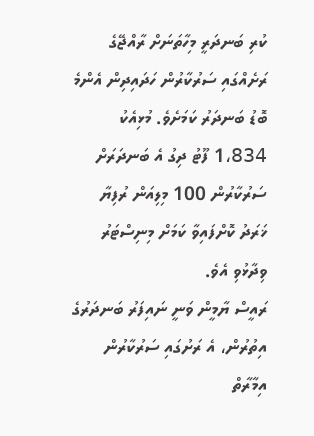ކުރި ބަނދަރީ މިހާތަނަށް ރާއްޖޭގެ ރަށެއްގައި ސަރުކާރުން ހަދައިދިން އެންމެ ބޮޑު ބަނދަރު ކަމަށެވެ. މުޅިއެކު 1،834 ފޫޓު ދިގު އެ ބަނދަރަށް ސަރުކާރުން 100 މިލިއަން ރުފިޔާ ޚަރަދު ކޮށްފައިވާ ކަމަށް މިނިސްޓަރު ވިދާޅުވި އެވެ.
ރައީސް ޔާމީން ވަނީ ނައިފަރު ބަނދަރުގެ އިތުރުން، އެ ރަށުގައި ސަރުކާރުން އިމާރާތް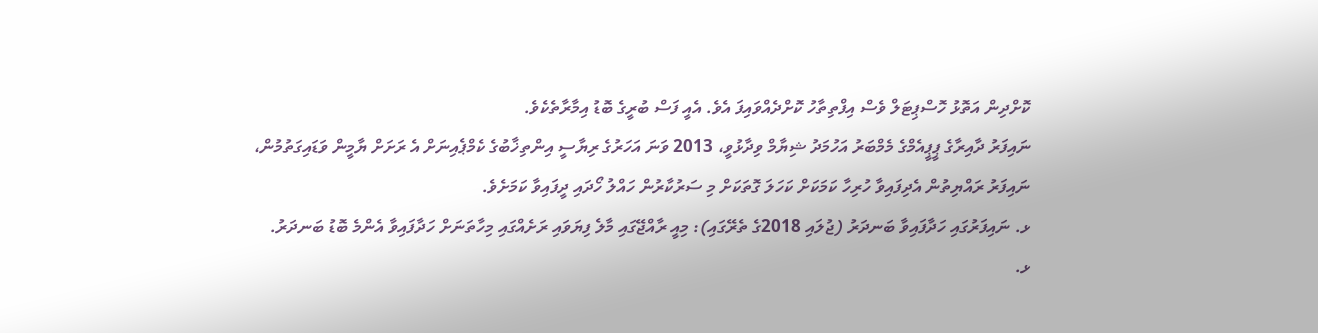ކޮށްދިން އަތޮޅު ހޮސްޕިޓަލް ވެސް އިފްތިތާހު ކޮށްދެއްވައިފަ އެވެ. އެއީ ފަސް ބުރީގެ ބޮޑު އިމާރާތެކެވެ.
ނައިފަރު ދާއިރާގެ ޕީޕީއެމްގެ މެމްބަރު އަހުމަދު ޝިޔާމް ވިދާޅުވީ، 2013 ވަނަ އަހަރުގެ ރިޔާސީ އިންތިޚާބުގެ ކެމްޕެއިނަށް އެ ރަށަށް ޔާމީން ވަޑައިގަތުމުން، ނައިފަރު ރައްޔިތުން އެދިފައިވާ ހުރިހާ ކަމަކަށް ކަހަލަ ގޮތަކަށް މި ސަރުކާރުން ހައްލު ހޯދައި ދީފައިވާ ކަމަށެވެ.
ޅ. ނައިފަރުގައި ހަދާފައިވާ ބަނދަރު (ޖުލައި 2018ގެ ތެރޭގައި): މިއީ ރާއްޖޭގައި މާލެ ފިޔަވައި ރަށެއްގައި މިހާތަނަށް ހަދާފައިވާ އެންމެ ބޮޑު ބަނދަރު.
ޅ.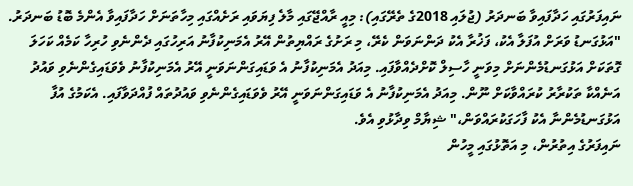ނައިފަރުގައި ހަދާފައިވާ ބަނދަރު (ޖުލައި 2018ގެ ތެރޭގައި): މިއީ ރާއްޖޭގައި މާލެ ފިޔަވައި ރަށެއްގައި މިހާތަނަށް ހަދާފައިވާ އެންމެ ބޮޑު ބަނދަރު.
"އަޅުގަނޑު ވަރަށް އުފަލާ އެކު، ފަޚުރާ އެކު ދަންނަވަން ކެރޭ، މި ރަށުގެ ރައްޔިތުން އޭރު އެމަނިކުފާނު އަރިހުގައި ދެންނެވި ހުރިހާ ކަމެއް ކަހަލަ ގޮތަކަށް އަޅުގަނޑުމެންނަށް މިވަނީ ހާސިލް ކޮށްދެއްވާފައި. މިއަދު އެމަނިކުފާނު އެ ވަޑައިގަންނަވަނީ އޭރު އެމަނިކުފާނު ވެވަޑައިގެންނެވި ވައުދު އަނެއްކާ ތަކުރާރު ކުރައްވާކަށް ނޫން. މިއަދު އެމަނިކުފާނު އެ ވަޑައިގަންނަވަނީ އޭރު ވެވަޑައިގެންނެވި ވައުދުތައް ފުއްދަވާފައި. އެކަމުގެ އުފާ އަޅުގަނޑުމެންނާ އެކު ފާހަގަކުރައްވަން،" ޝިޔާމް ވިދާޅުވި އެވެ.
ނައިފަރުގެ އިތުރުން، މި އަތޮޅުގައި މީހުން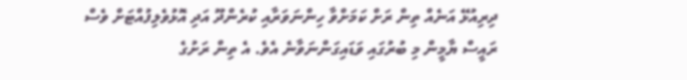ދިރިއުޅޭ އަނެއް ތިން ރަށް ކަމަށްވާ ހިންނަވަރާއި ކުރެންދޫ އަދި އޮޅުވެލިފުއްޓަށް ވެސް ރައީސް ޔާމީން މި ބުރުގައި ވަޑައިގަންނަވާނެ އެވެ. އެ ތިން ރަށުގެ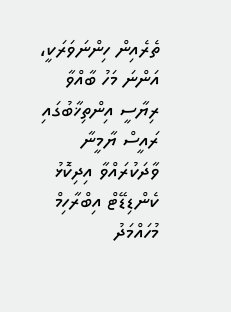ތެރެއިން ހިންނަވަރަކީ، އަންނަ މަހު ބާއްވާ ރިޔާސީ އިންތިޚާބުގައި ރައީސް ޔާމީނާ ވާދަކުރައްވާ އިދިކޮޅު ކެންޑިޑޭޓް އިބްރާހިމް މުހައްމަދު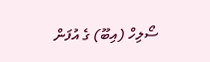ސޯލިހް (އިބޫ) ގެ އުފަން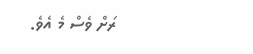ރަށް ވެސް މެ އެވެ.